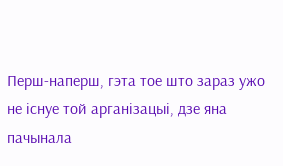Перш-наперш, гэта тое што зараз ужо не існуе той арганізацыі, дзе яна пачынала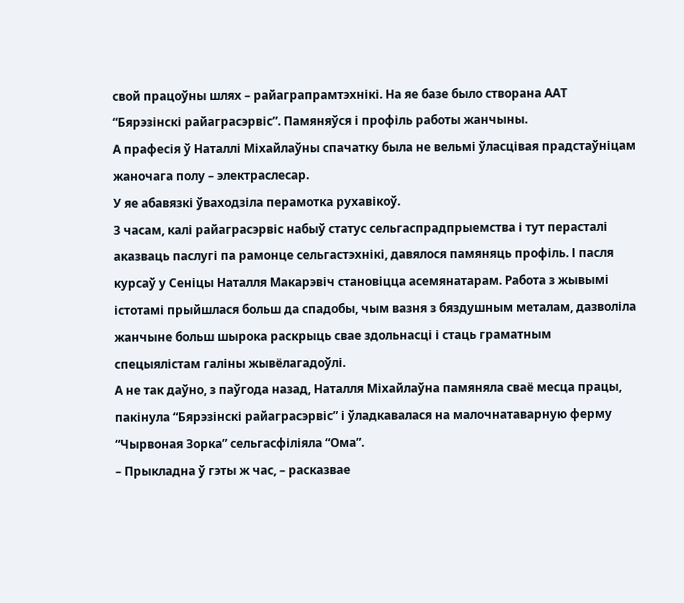свой працоўны шлях – райаграпрамтэхнікі. На яе базе было створана ААТ “Бярэзінскі райаграсэрвіс”. Памяняўся і профіль работы жанчыны.
А прафесія ў Наталлі Міхайлаўны спачатку была не вельмі ўласцівая прадстаўніцам жаночага полу – электраслесар.
У яе абавязкі ўваходзіла перамотка рухавікоў.
З часам, калі райаграсэрвіс набыў статус сельгаспрадпрыемства і тут перасталі аказваць паслугі па рамонце сельгастэхнікі, давялося памяняць профіль. І пасля курсаў у Сеніцы Наталля Макарэвіч становіцца асемянатарам. Работа з жывымі істотамі прыйшлася больш да спадобы, чым вазня з бяздушным металам, дазволіла жанчыне больш шырока раскрыць свае здольнасці і стаць граматным спецыялістам галіны жывёлагадоўлі.
А не так даўно, з паўгода назад, Наталля Міхайлаўна памяняла сваё месца працы, пакінула “Бярэзінскі райаграсэрвіс” і ўладкавалася на малочнатаварную ферму “Чырвоная Зорка” сельгасфіліяла “Ома”.
– Прыкладна ў гэты ж час, – расказвае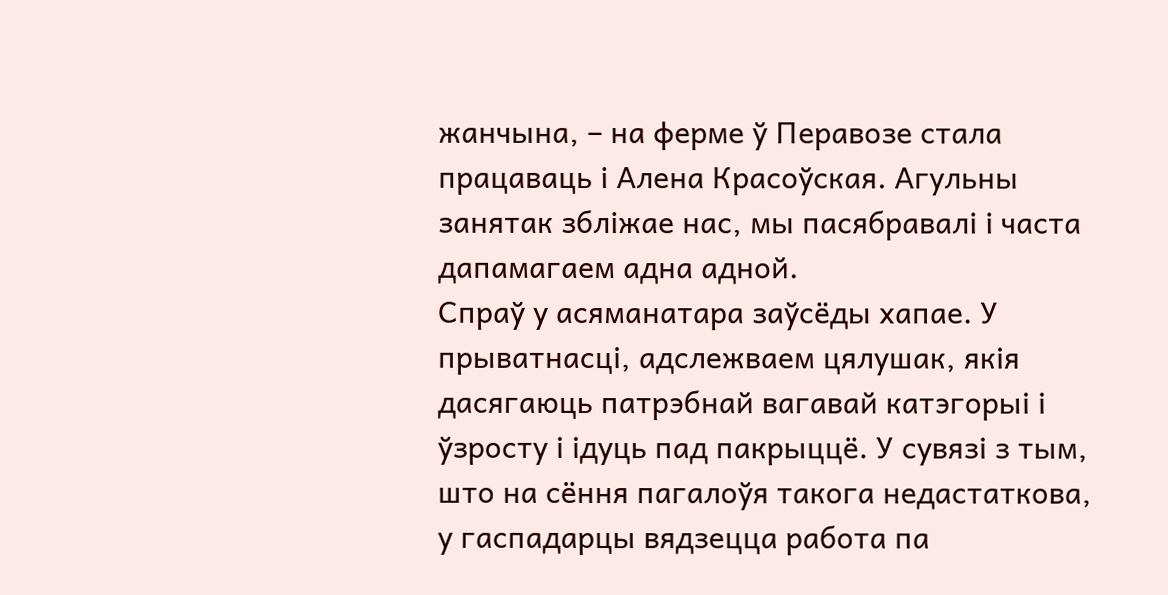жанчына, – на ферме ў Перавозе стала працаваць і Алена Красоўская. Агульны занятак збліжае нас, мы пасябравалі і часта дапамагаем адна адной.
Cпраў у асяманатара заўсёды хапае. У прыватнасці, адслежваем цялушак, якія дасягаюць патрэбнай вагавай катэгорыі і ўзросту і ідуць пад пакрыццё. У сувязі з тым, што на сёння пагалоўя такога недастаткова, у гаспадарцы вядзецца работа па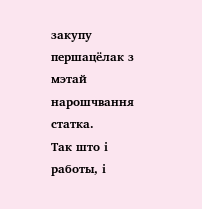закупу першацёлак з мэтай нарошчвання статка.
Так што і работы, і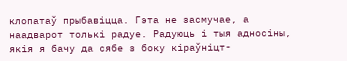клопатаў прыбавіцца. Гэта не засмучае, а наадварот толькі радуе. Радуюць і тыя адносіны, якія я бачу да сябе з боку кіраўніцт-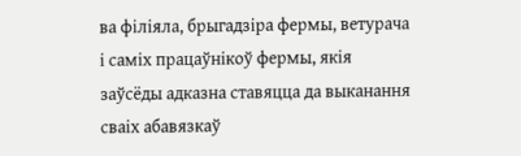ва філіяла, брыгадзіра фермы, ветурача і саміх працаўнікоў фермы, якія заўсёды адказна ставяцца да выканання сваіх абавязкаў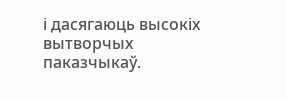і дасягаюць высокіх вытворчых паказчыкаў.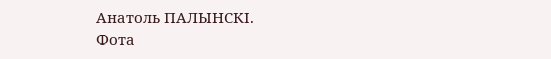Анатоль ПАЛЫНСКІ.
Фота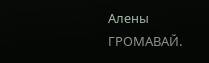Алены ГРОМАВАЙ.